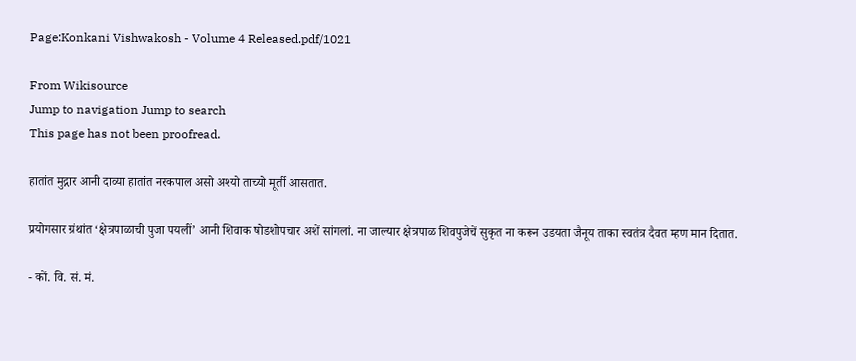Page:Konkani Vishwakosh - Volume 4 Released.pdf/1021

From Wikisource
Jump to navigation Jump to search
This page has not been proofread.

हातांत मुद्गार आनी दाव्या हातांत नरकपाल असो अश्यो ताच्यो मूर्ती आसतात.

प्रयोगसार ग्रंथांत ‘क्षेत्रपाळाची पुजा पयलीं’ आनी शिवाक षोडशोपचार अशें सांगलां. ना जाल्यार क्षेत्रपाळ शिवपुजेचें सुकृत ना करून उडयता जैनूय ताका स्वतंत्र दैवत म्हण मान दितात.

- कों. वि. सं. मं.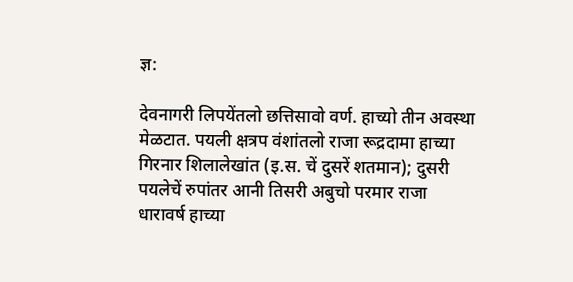ज्ञ:

देवनागरी लिपयेंतलो छत्तिसावो वर्ण. हाच्यो तीन अवस्था मेळटात. पयली क्षत्रप वंशांतलो राजा रूद्रदामा हाच्या गिरनार शिलालेखांत (इ.स. चें दुसरें शतमान); दुसरी पयलेचें रुपांतर आनी तिसरी अबुचो परमार राजा धारावर्ष हाच्या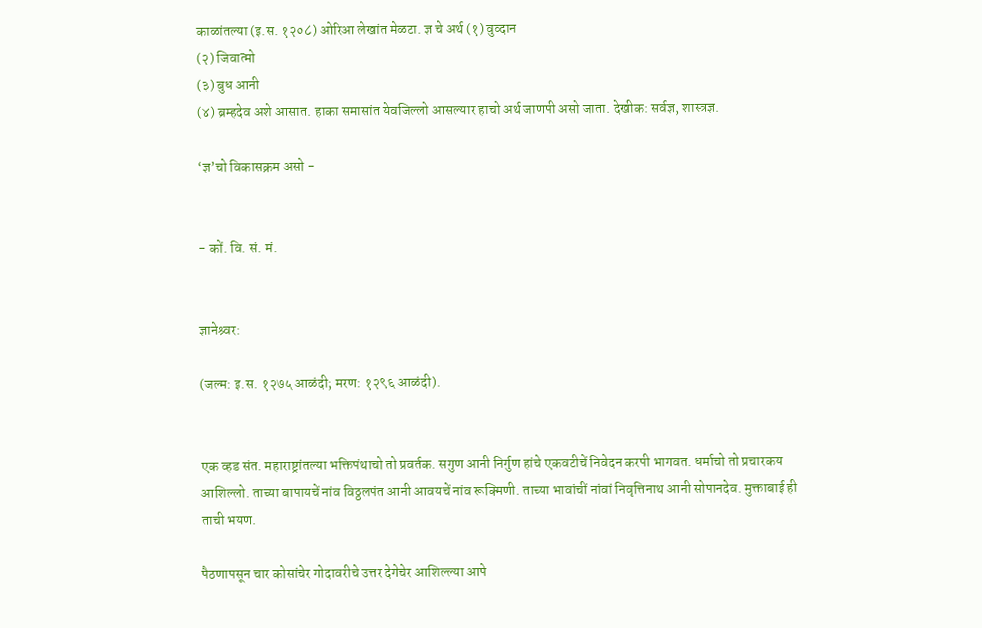काळांतल्या (इ.स. १२०८) ओरिआ लेखांत मेळटा. ज्ञ चे अर्थ (१) वुव्दान
(२) जिवात्मो
(३) बुध आनी
(४) ब्रम्हदेव अशे आसात. हाका समासांत येवजिल्लो आसल्यार हाचो अर्थ जाणपी असो जाता. देखीक: सर्वज्ञ, शास्त्रज्ञ.

‘ज्ञ’चो विकासक्रम असो -


- कों. वि. सं. मं.


ज्ञानेश्र्वर:

(जल्म: इ.स. १२७५ आळंदी; मरण: १२९६ आळंदी).


एक व्हड संत. महाराष्ट्रांतल्या भक्तिपंथाचो तो प्रवर्तक. सगुण आनी निर्गुण हांचे एकवटीचें निवेदन करपी भागवत. धर्माचो तो प्रचारकय आशिल्लो. ताच्या बापायचें नांव विठ्ठलपंत आनी आवयचें नांव रूक्मिणी. ताच्या भावांचीं नांवां निवृत्तिनाथ आनी सोपानदेव. मुक्ताबाई ही ताची भयण.

पैठणापसून चार कोसांचेर गोदावरीचे उत्तर देगेचेर आशिल्ल्या आपे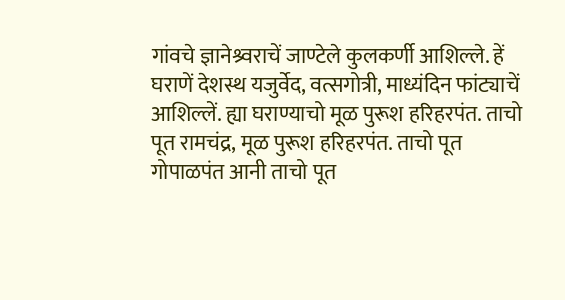गांवचे ज्ञानेश्र्वराचें जाण्टेले कुलकर्णी आशिल्ले. हें घराणें देशस्थ यजुर्वेद, वत्सगोत्री, माध्यंदिन फांट्याचें आशिल्लें. ह्या घराण्याचो मूळ पुरूश हरिहरपंत. ताचो पूत रामचंद्र, मूळ पुरूश हरिहरपंत. ताचो पूत गोपाळपंत आनी ताचो पूत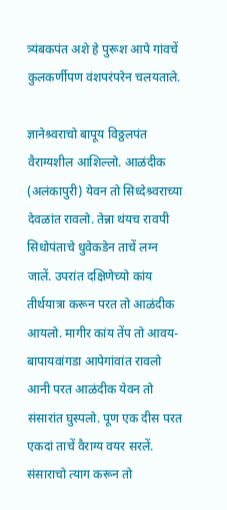त्र्यंबकपंत अशे हे पुरूश आपे गांवचें कुलकर्णीपण वंशपरंपरेन चलयताले.

ज्ञानेश्र्वराचो बापूय विठ्ठलपंत वैराग्यशील आशिल्लो. आळंदीक (अलंकापुरी) येवन तो सिध्देश्र्वराच्या देवळांत रावलो. तेन्ना थंयच रावपी सिधोपंताचे धुवेकडेन ताचें लग्न जालें. उपरांत दक्षिणेच्यो कांय तीर्थयात्रा करून परत तो आळंदीक आयलो. मागीर कांय तेंप तो आवय-बापायवांगडा आपेगांवांत रावलो आनी परत आळंदीक येवन तो संसारांत घुस्पलो. पूण एक दीस परत एकदां ताचें वैराग्य वयर सरलें. संसाराचो त्याग करून तो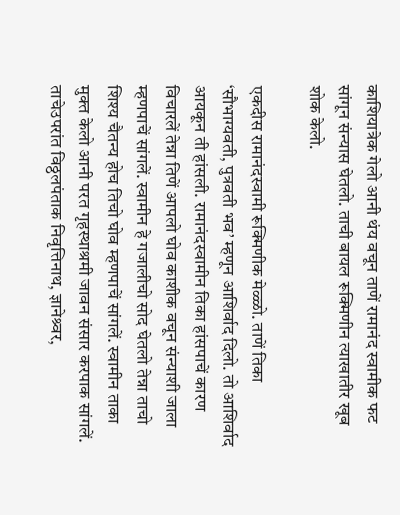काशियात्रेक गेलो आनी थंय वचून ताणें रामानंद स्वामीक फट सांगून संन्यास घेतलो. ताची बायल रूक्मिणीन त्याखातीर खूब शोक केलो.

एकदीस रामानंदस्वामी रूक्मिणीक मेळ्ळो. ताणें तिका ‘सौभाग्यवती, पुत्रवती भव’ म्हणून आशिर्वाद दिलो. तो आशिर्वाद आयकून ती हांसली. रामानंदस्वामीन तिका हांसपाचें कारण विचारलें तेन्ना तिणें आपलो घोव काशीक वचून संन्याशी जाला म्हणपाचें सांगलें. स्वामीन हे गजालीचो सोद घेतलो तेन्ना ताचो शिश्य चैतन्य होच तिचो घोव म्हणपाचें सांगलें. स्वामीन ताका मुक्त केलो आनी परत गृहस्थाश्रमी जावन संसार करपाक सांगलें. ताचेउपरांत विठ्ठलपंताक निवृत्तिनाथ, ज्ञानेश्र्वर,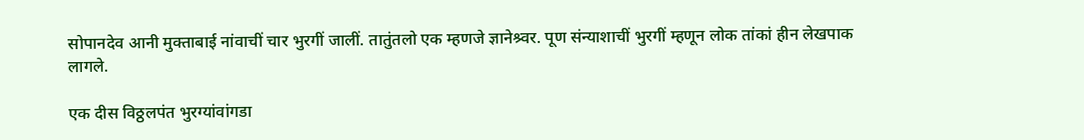सोपानदेव आनी मुक्ताबाई नांवाचीं चार भुरगीं जालीं. तातुंतलो एक म्हणजे ज्ञानेश्र्वर. पूण संन्याशाचीं भुरगीं म्हणून लोक तांकां हीन लेखपाक लागले.

एक दीस विठ्ठलपंत भुरग्यांवांगडा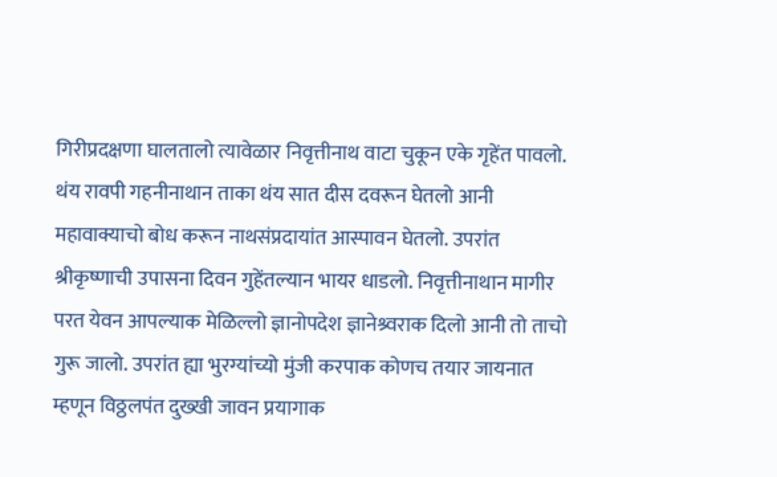गिरीप्रदक्षणा घालतालो त्यावेळार निवृत्तीनाथ वाटा चुकून एके गृहेंत पावलो. थंय रावपी गहनीनाथान ताका थंय सात दीस दवरून घेतलो आनी महावाक्याचो बोध करून नाथसंप्रदायांत आस्पावन घेतलो. उपरांत श्रीकृष्णाची उपासना दिवन गुहेंतल्यान भायर धाडलो. निवृत्तीनाथान मागीर परत येवन आपल्याक मेळिल्लो ज्ञानोपदेश ज्ञानेश्र्वराक दिलो आनी तो ताचो गुरू जालो. उपरांत ह्या भुरग्यांच्यो मुंजी करपाक कोणच तयार जायनात म्हणून विठ्ठलपंत दुख्खी जावन प्रयागाक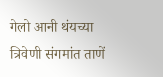गेलो आनी थंयच्या त्रिवेणी संगमांत ताणें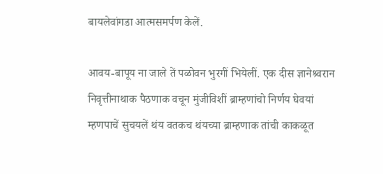बायलेवांगडा आत्मसमर्पण केलें.

आवय-बापूय ना जाले तें पळोवन भुरगीं भियेलीं. एक दीस ज्ञानेश्र्वरान निवृत्तीनाथाक पैठणाक वचून मुंजीविशीं ब्राम्हणांचो निर्णय घेवयां म्हणपाचें सुचयलें थंय वतकच थंयच्या ब्राम्हणाक तांची काकळूत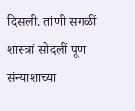दिसली. तांणी सगळीं शास्त्रां सोदलीं पूण संन्याशाच्या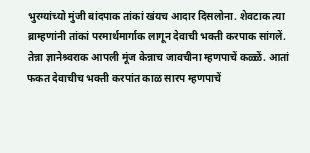भुरग्यांच्यो मुंजी बांदपाक तांकां खंयच आदार दिसलोना. शेवटाक त्या ब्राम्हणांनी तांकां परमार्थमार्गाक लागून देवाची भक्ती करपाक सांगलें. तेन्ना ज्ञानेश्र्वराक आपली मूंज केन्नाच जावचीना म्हणपाचें कळ्ळें. आतां फकत देवाचीच भक्ती करपांत काळ सारप म्हणपाचें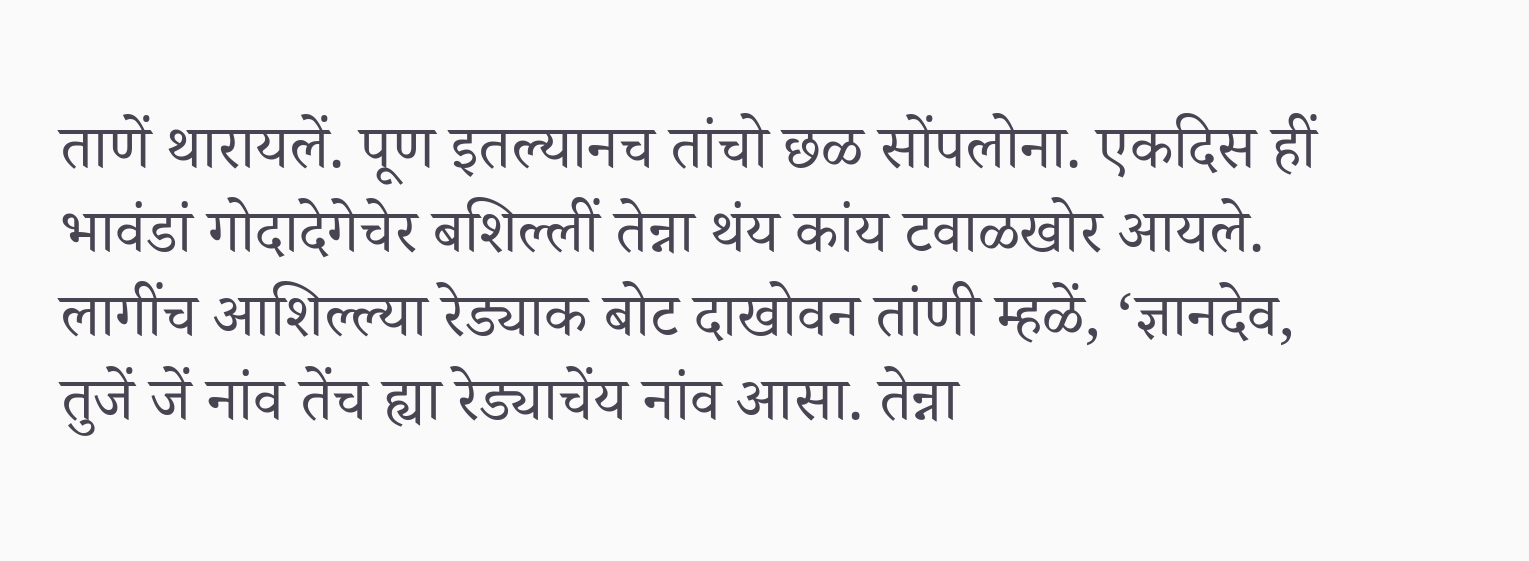ताणें थारायलें. पूण इतल्यानच तांचो छळ सोंपलोना. एकदिस हीं भावंडां गोदादेगेचेर बशिल्लीं तेन्ना थंय कांय टवाळखोर आयले. लागींच आशिल्ल्या रेड्याक बोट दाखोवन तांणी म्हळें, ‘ज्ञानदेव, तुजें जें नांव तेंच ह्या रेड्याचेंय नांव आसा. तेन्ना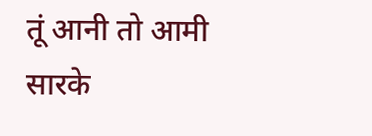तूं आनी तो आमी सारके